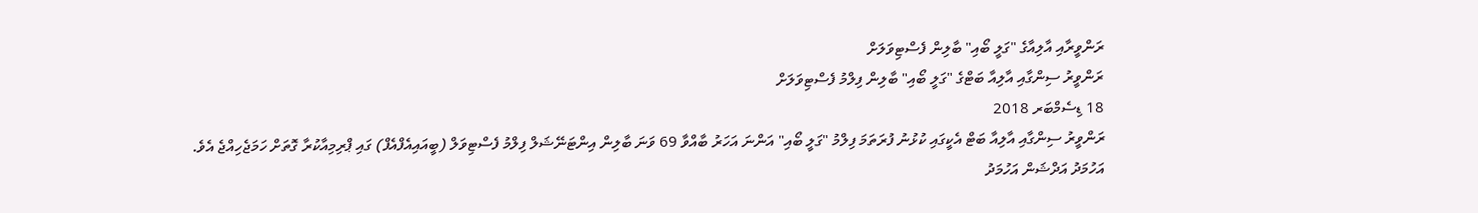ރަންވީރާއި އާލިއާގެ "ގަލީ ބޯއި" ބާލިން ފެސްޓިވަލަށް
ރަންވީރު ސިންގާއި އާލިއާ ބަޓްގެ "ގަލީ ބޯއި" ބާލިން ފިލްމު ފެސްޓިވަލަށް
18 ޑިސެމްބަރ 2018
ރަންވީރު ސިންގާއި އާލިއާ ބަޓް އެކީގައި ކުޅުނު ފުރަތަމަ ފިލްމު "ގަލީ ބޯއި" އަންނަ އަހަރު ބާއްވާ 69 ވަނަ ބާލިން އިންޓަނޭޝަލް ފިލްމު ފެސްޓިވަލް (ބީއައިއެފްއެފް) ގައި ޕްރިމިއާކުރާ ގޮތަށް ހަމަޖެހިއްޖެ އެވެ.
އަހުމަދު އަދްޝަން އަހުމަދު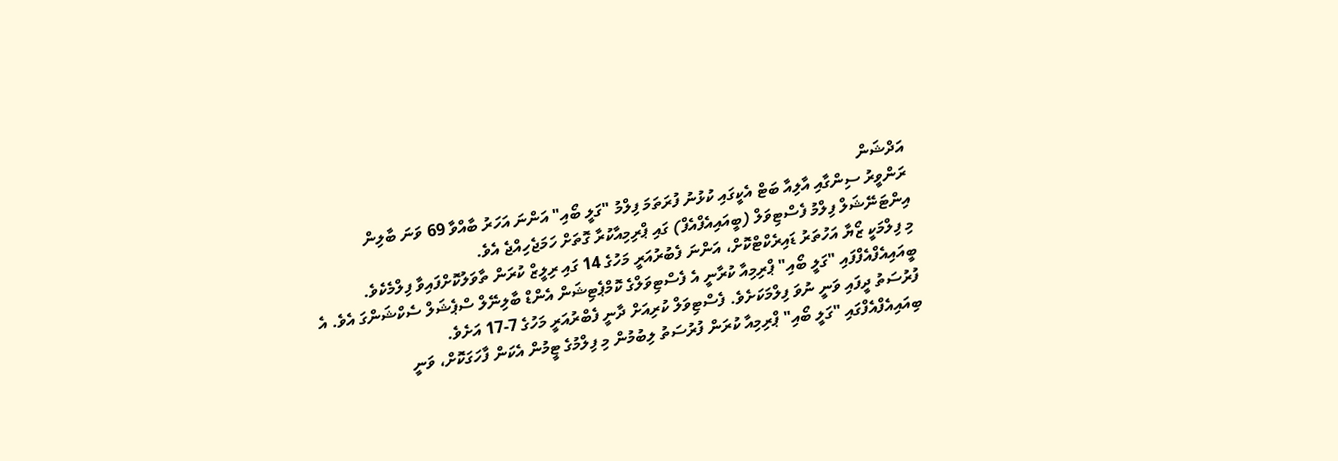އަދްޝަން
ރަންވީރު ސިންގާއި އާލިއާ ބަޓް އެކީގައި ކުޅުނު ފުރަތަމަ ފިލްމު "ގަލީ ބޯއި" އަންނަ އަހަރު ބާއްވާ 69 ވަނަ ބާލިން އިންޓަނޭޝަލް ފިލްމު ފެސްޓިވަލް (ބީއައިއެފްއެފް) ގައި ޕްރިމިއާކުރާ ގޮތަށް ހަމަޖެހިއްޖެ އެވެ.
މި ފިލްމަކީ ޒޯޔާ އަހުތަރު ޑައިރެކްޓްކޮށް، އަންނަ ފެބުރުއަރީ މަހުގެ 14 ގައި ރިލީޒް ކުރަން ތާވަލުކޮށްފައިވާ ފިލްމެކެވެ. ބީއައިއެފްއެފްފައި "ގަލީ ބޯއި" ޕްރިމިއާ ކުރާނީ އެ ފެސްޓިވަލްގެ ކޮމްޕެޓިޝަން އެންޑް ބާލިނޭލް ސްޕެޝަލް ސެކްޝަންގަ އެވެ. އެ ފުރުސަތު ދީފައި ވަނީ ނުވަ ފިލްމަކަށެވެ. ފެސްޓިވަލް ކުރިއަށް ދާނީ ފެބްރުއަރީ މަހުގެ 7-17 އަށެވެ.
ބިއައިއެފްއެފްގައި "ގަލީ ބޯއި" ޕްރިމިއާ ކުރަން ފުރުސަތު ލިބުމުން މި ފިލްމުގެ ޓީމުން އެކަން ފާހަގަކޮށް، ވަނީ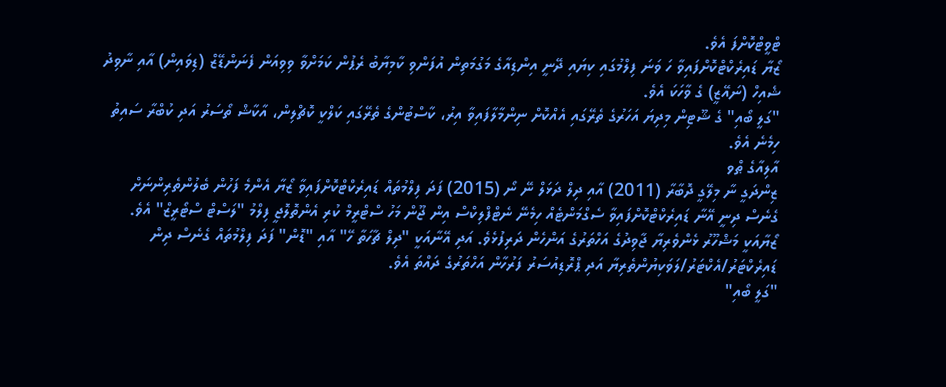ޓްވީޓްކޮށްފަ އެވެ.
ޒޯޔާ ޑައިރެކްޓްކޮށްފައިވާ ހަ ވަނަ ފިލްމުގައި ކިޔައި ދޭނީ އިންޑިއާގެ މަގުމަތިން އުފަންވި ކާމިޔާބު ރެޕުން ކަމަށްވާ ވިވިއަން ފެނަންޑޭޒް (ޑިވައިން) އާއި ނާވިދު ޝެއިހް (ނައޭޒީ) ގެ ވާހަކަ އެވެ.
"ގަލީ ބޯއި" ގެ ޝޫޓިން މިދިޔަ އަހަރުގެ ތެރޭގައި އެއްކޮށް ނިންމާލާފައިވާ އިރު، ކާސްޓުންގެ ތެރޭގައި ކަލްކީ ކޮޗްލިން، އާކާޝް ތޯސަރު އަދި ކުބްރާ ސައިތު ހިމެނެ އެވެ.
އާލިއާގެ ޠްވ
ޒިންދަގީ ނާ މިލޭގީ ދޮބާރާ (2011) އާއި ދިލް ދަޅަލް ނޭ ނޯ (2015) ފަދަ ފިލްމުތައް ޑައިރެކްޓްކޮށްފައިވާ ޒޯޔާ އެންމެ ފަހުން ބެލުންތެރިންނަށް ގެނެސް ދިނީ އޭނާ ޑައިރެކްޓްކޮށްފައިވާ ސެގްމަންޓެއް ހިމެނޭ ނެޓްފްލިކްސް އިން ޖޫން މަހު ސްޓްރީމް ކުރި އެންތޮލޮޖީ ފިލްމު "ލަސްޓް ސްޓޯރީޒް" އެވެ.
ޒޯޔާއަކީ މަޝްހޫރު ޅެންވެރިޔާ ޖާވިދުގެ އަހްތަރުގެ އަންހެން ދަރިފުޅެވެ. އަދި އޭނާއަކީ "ދިލް ޗާހަތާ ހޭ" އާއި "ޑޮން" ފަދަ ފިލްމުތައް ގެނެސް ދިން ޑައިރެކްޓަރު/އެކްޓަރު/ލަވަކިޔުންތެރިޔާ އަދި ޕްރޮޑިއުސަރު ފަރުހާން އަހްތަރުގެ ދައްތަ އެވެ.
"ގަލީ ބޯއި"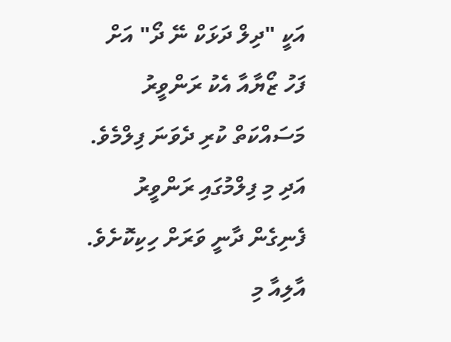އަކީ "ދިލް ދަޅަކް ނޭ ދޯ" އަށް ފަހު ޒޯޔާއާ އެކު ރަންވީރު މަސައްކަތް ކުރި ދެވަނަ ފިލްމެވެ. އަދި މި ފިލްމުގައި ރަންވީރު ފެނިގެން ދާނީ ވަރަށް ހިކިކޮށެވެ. އާލިއާ މި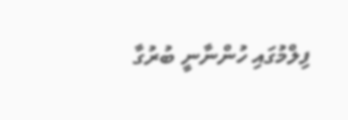ފިލްމުގައި ހުންނާނީ ބުރުގާ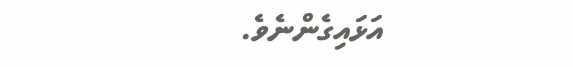އަޅައިގެންނެވެ.